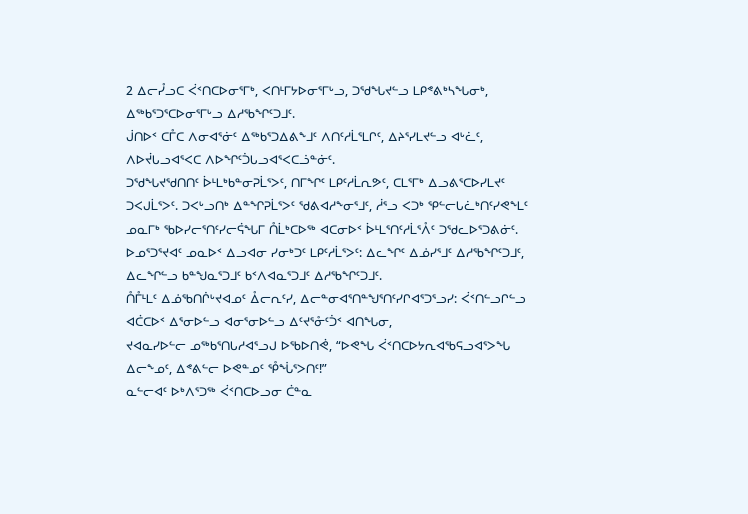2 ᐃᓕᓮᓗᑕ ᐹᑉᑎᑕᐅᓂᕐᒥᒃ, ᐸᑎᒻᒥᔭᐅᓂᕐᒥᒡᓗ, ᑐᖁᖓᔪᓪᓗ ᒪᑭᕝᕕᒃᓴᖓᓂᒃ, ᐃᖅᑲᕐᑐᕐᑕᐅᓂᕐᒥᒡᓗ ᐃᓱᖃᖏᑦᑐᒧᑦ.
ᒎᑎᐅᑉ ᑕᒤᑕ ᐱᓂᐊᕐᓃᑦ ᐃᖅᑲᕐᑐᐃᕕᖕᒧᑦ ᐱᑎᑦᓱᒫᕐᒪᒋᑦ, ᐃᔨᕐᓯᒪᔪᓪᓗ ᐊᒡᓛᑦ, ᐱᐅᔫᒐᓗᐊᕐᐸᑕ ᐱᐅᖏᑦᑑᒐᓗᐊᕐᐸᑕᓘᓐᓃᑦ.
ᑐᖁᖓᔪᖁᑎᑎᑦ ᐆᒻᒪᒃᑲᓐᓂᕈᒫᕐᐳᑦ, ᑎᒥᖏᑦ ᒪᑭᑦᓱᒫᕆᕗᑦ, ᑕᒪᕐᒥᒃ ᐃᓗᕕᕐᑕᐅᓯᒪᔪᑦ ᑐᐸᒍᒫᕐᐳᑦ. ᑐᐸᒡᓗᑎᒃ ᐃᓐᖏᕈᒫᕐᐳᑦ ᖁᕕᐊᓱᖕᓂᕐᒧᑦ, ᓲᕐᓗ ᐸᑐᒃ ᕿᓪᓕᒐᓛᒃᑎᑦᓯᕙᖕᒪᑦ ᓄᓇᒥᒃ ᖃᐅᓯᓕᕐᑎᑦᓯᓕᕌᖓᒥ ᑍᒫᒃᑕᐅᖅ ᐊᑕᓂᐅᑉ ᐆᒻᒪᕐᑎᑦᓱᒫᕐᐰᑦ ᑐᖁᓚᐅᕐᑐᕕᓃᑦ.
ᐅᓄᕐᑐᕐᔪᐊᑦ ᓄᓇᐅᑉ ᐃᓗᐊᓂ ᓯᓂᒃᑐᑦ ᒪᑭᑦᓱᒫᕐᐳᑦ: ᐃᓚᖏᑦ ᐃᓅᓯᕐᒧᑦ ᐃᓱᖃᖏᑦᑐᒧᑦ, ᐃᓚᖏᓪᓗ ᑲᓐᖑᓇᕐᑐᒧᑦ ᑲᑉᐱᐊᓇᕐᑐᒧᑦ ᐃᓱᖃᖏᑦᑐᒧᑦ.
ᑍᒤᒻᒪᑦ ᐃᓅᖃᑎᒌᒡᔪᐊᓄᑦ ᐂᓕᕆᑦᓯ, ᐃᓕᓐᓂᐊᕐᑎᓐᖑᕐᑎᑦᓯᒋᐊᕐᑐᕐᓗᓯ: ᐹᑉᑎᓪᓗᒋᓪᓗ ᐊᑖᑕᐅᑉ ᐃᕐᓂᐅᓪᓗ ᐊᓂᕐᓂᐅᓪᓗ ᐃᑦᔪᕐᓁᑦᑑᑉ ᐊᑎᖓᓂ,
ᔪᐊᓇᓯᐅᓪᓕ ᓄᖅᑲᕐᑎᒐᓱᐊᕐᓗᒍ ᐅᖃᐅᑎᕚ, “ᐅᕙᖓ ᐹᑉᑎᑕᐅᔭᕆᐊᖃᕋᓗᐊᕐᐳᖓ ᐃᓕᖕᓄᑦ, ᐃᕝᕕᓪᓕ ᐅᕙᓐᓄᑦ ᕾᖔᕐᐳᑎᑦ!”
ᓇᓪᓕᐊᑦ ᐅᒃᐱᕐᑐᖅ ᐹᑉᑎᑕᐅᓗᓂ ᑖᓐᓇ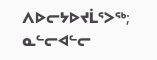ᐱᐅᓕᔭᐅᔪᒫᕐᐳᖅ; ᓇᓪᓕᐊᓪᓕ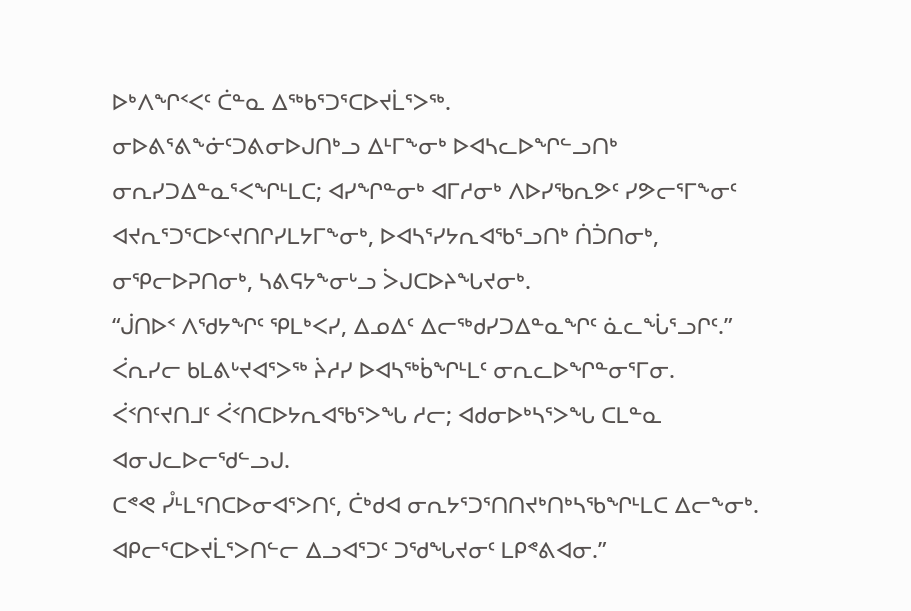ᐅᒃᐱᖏᑉᐸᑦ ᑖᓐᓇ ᐃᖅᑲᕐᑐᕐᑕᐅᔪᒫᕐᐳᖅ.
ᓂᐅᕕᕐᕕᖕᓃᑦᑐᕕᓂᐅᒍᑎᒃᓗ ᐃᒻᒥᖕᓂᒃ ᐅᐊᓴᓚᐅᖏᓪᓗᑎᒃ ᓂᕆᓯᑐᐃᓐᓇᕐᐸᖏᒻᒪᑕ; ᐊᓯᖏᓐᓂᒃ ᐊᒥᓱᓂᒃ ᐱᐅᓯᖃᕆᕗᑦ ᓯᕗᓕᕐᒥᖕᓂᑦ ᐊᔪᕆᕐᑐᕐᑕᐅᑦᔪᑎᒋᓯᒪᔭᒥᖕᓂᒃ, ᐅᐊᓴᕐᓯᔭᕆᐊᖃᕐᓗᑎᒃ ᑏᑑᑎᓂᒃ, ᓂᕿᓕᐅᕈᑎᓂᒃ, ᓴᕕᕋᔭᖕᓂᒡᓗ ᐴᒍᑕᐅᔨᖓᔪᓂᒃ.
“ᒎᑎᐅᑉ ᐱᖁᔭᖏᑦ ᕿᒪᒃᐸᓯ, ᐃᓄᐃᑦ ᐃᓕᖅᑯᓯᑐᐃᓐᓇᖏᑦ ᓈᓚᖔᕐᓗᒋᑦ.”
ᐹᕆᓯᓕ ᑲᒪᕕᒡᔪᐊᕐᐳᖅ ᔩᓱᓯ ᐅᐊᓴᖅᑳᖏᒻᒪᑦ ᓂᕆᓚᐅᖏᓐᓂᕐᒥᓂ.
ᐹᑉᑎᑦᔪᑎᒧᑦ ᐹᑉᑎᑕᐅᔭᕆᐊᖃᕐᐳᖓ ᓱᓕ; ᐊᑯᓂᐅᒃᓴᕐᐳᖓ ᑕᒪᓐᓇ ᐊᓂᒍᓚᐅᓕᖁᓪᓗᒍ.
ᑕᕝᕙ ᓮᒻᒪᕐᑎᑕᐅᓂᐊᕐᐳᑎᑦ, ᑖᒃᑯᐊ ᓂᕆᔭᕐᑐᕐᑎᑎᔪᒃᑎᒃᓴᖃᖏᒻᒪᑕ ᐃᓕᖕᓂᒃ. ᐊᑭᓕᕐᑕᐅᔪᒫᕐᐳᑎᓪᓕ ᐃᓗᐊᕐᑐᑦ ᑐᖁᖓᔪᓂᑦ ᒪᑭᕝᕕᐊᓂ.”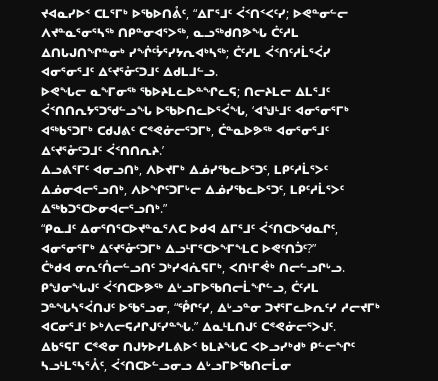ᔪᐊᓇᓯᐅᑉ ᑕᒪᕐᒥᒃ ᐅᖃᐅᑎᕔᑦ, “ᐃᒥᕐᒧᑦ ᐹᑉᑎᑉᐸᑦᓯ; ᐅᕙᓐᓂᓪᓕ ᐱᔪᓐᓇᕐᓂᕐᓴᖅ ᑎᑭᓐᓂᐊᕐᐳᖅ, ᓇᓗᖅᑯᑎᕗᖓ ᑖᑦᓱᒪ ᐃᑎᒐᒍᑎᖏᓐᓂᒃ ᓯᖐᑦᔮᕐᓯᔭᕆᐊᒃᓴᖅ; ᑖᑦᓱᒪ ᐹᑉᑎᑦᓱᒫᕐᐹᓯ ᐊᓂᕐᓂᕐᒧᑦ ᐃᑦᔪᕐᓁᑦᑐᒧᑦ ᐃᑯᒪᒧᓪᓗ.
ᐅᕙᖓᓕ ᓇᖕᒥᓂᖅ ᖃᐅᔨᒪᓚᐅᓐᖏᓚᕋ; ᑎᓕᔨᒪᓕ ᐃᒪᕐᒧᑦ ᐹᑉᑎᑎᕆᔭᕐᑐᖁᓪᓗᖓ ᐅᖃᐅᑎᓚᐅᕐᐹᖓ, ‘ᐊᖑᒻᒧᑦ ᐊᓂᕐᓂᕐᒥᒃ ᐊᖅᑲᕐᑐᒥᒃ ᑕᑯᒍᕕᑦ ᑕᕝᕙᓃᓕᕐᑐᒥᒃ, ᑖᓐᓇᐅᕗᖅ ᐊᓂᕐᓂᕐᒧᑦ ᐃᑦᔪᕐᓁᑦᑐᒧᑦ ᐹᑉᑎᑎᕆᔨ.’
ᐃᓗᕕᕐᒥᑦ ᐊᓂᓗᑎᒃ, ᐱᐅᔪᒥᒃ ᐃᓅᓯᖃᓚᐅᕐᑐᑦ, ᒪᑭᑦᓱᒫᕐᐳᑦ ᐃᓅᓂᐊᓕᕐᓗᑎᒃ, ᐱᐅᖏᑦᑐᒥᒡᓕ ᐃᓅᓯᖃᓚᐅᕐᑐᑦ, ᒪᑭᑦᓱᒫᕐᐳᑦ ᐃᖅᑲᑐᕐᑕᐅᓂᐊᓕᕐᓗᑎᒃ.”
“ᑭᓇᒧᑦ ᐃᓂᕐᑎᕐᑕᐅᔪᓐᓇᕐᐱᑕ ᐅᑯᐊ ᐃᒥᕐᒧᑦ ᐹᑉᑎᑕᐅᖁᓇᒋᑦ, ᐊᓂᕐᓂᕐᒥᒃ ᐃᑦᔪᕐᓁᑦᑐᒥᒃ ᐃᓗᒻᒥᕐᑕᐅᖕᒥᖕᒪᑕ ᐅᕙᑦᑎᑑᑦ?”
ᑖᒃᑯᐊ ᓂᕆᑦᑍᓕᓪᓗᑎᑦ ᑐᒃᓯᐊᕇᕋᒥᒃ, ᐸᑎᒻᒥᕚᒃ ᑎᓕᓪᓗᒋᒡᓗ.
ᑭᖑᓂᖓᒍᑦ ᐹᑉᑎᑕᐅᕗᖅ ᐃᒡᓗᒥᐅᖃᑎᓕᒫᖏᓪᓗ, ᑖᑦᓱᒪ ᑐᓐᖓᓴᕐᐹᑎᒍᑦ ᐅᖃᕐᓗᓂ, “ᕾᒋᑦᓯ, ᐃᒡᓗᓐᓂ ᑐᔪᕐᒥᓚᐅᕆᑦᓯ ᓱᓕᔪᒥᒃ ᐊᑕᓂᕐᒧᑦ ᐅᒃᐱᓕᕋᓱᒋᒍᑦᓯᓐᖓ.” ᐃᓇᒻᒪᑎᒍᑦ ᑕᕝᕙᓃᓕᕐᐳᒍᑦ.
ᐃᑲᕐᕋᒥ ᑕᕝᕙᓂ ᑎᒍᔭᐅᓯᒪᕕᐅᑉ ᑲᒪᔨᖓᑕ ᐸᐅᓗᓯᒃᑯᒃ ᑭᓪᓕᖏᑦ ᓴᓗᒻᒪᕐᓴᕐᐰᑦ, ᐹᑉᑎᑕᐅᓪᓗᓂᓗ ᐃᒡᓗᒥᐅᖃᑎᓕᒫᓂ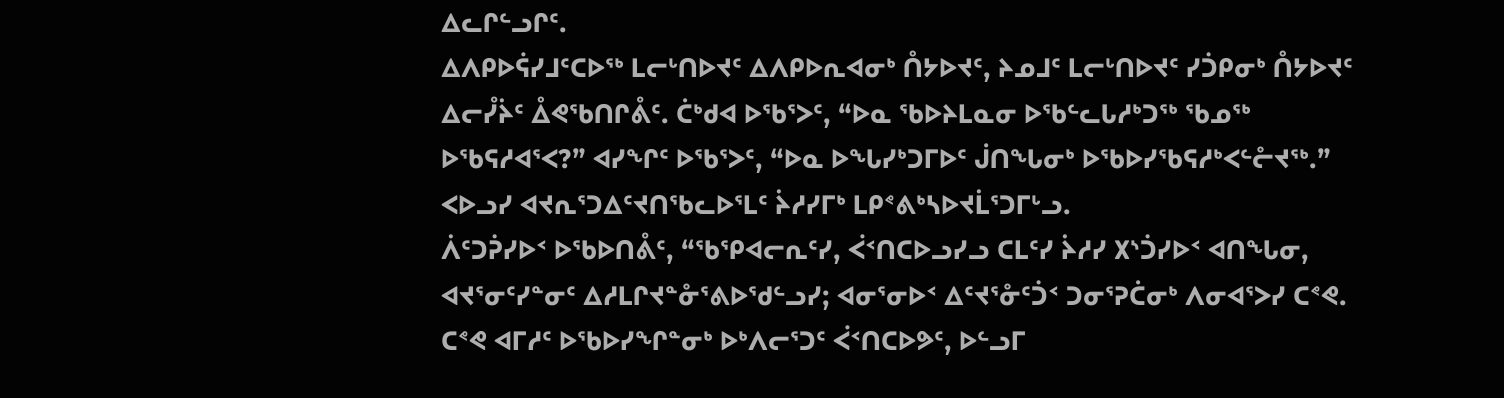ᐃᓚᒋᓪᓗᒋᑦ.
ᐃᐱᑭᐅᕌᓯᒧᑦᑕᐅᖅ ᒪᓕᒡᑎᐅᔪᑦ ᐃᐱᑭᐅᕆᐊᓂᒃ ᑍᔭᐅᔪᑦ, ᔨᓄᒧᑦ ᒪᓕᒡᑎᐅᔪᑦ ᓯᑑᑭᓂᒃ ᑍᔭᐅᔪᑦ ᐃᓕᓮᔩᑦ ᐂᕙᖃᑎᒋᕔᑦ. ᑖᒃᑯᐊ ᐅᖃᕐᐳᑦ, “ᐅᓇ ᖃᐅᔨᒪᓇᓂ ᐅᖃᓪᓚᒐᓱᒃᑐᖅ ᖃᓄᖅ ᐅᖃᕋᓱᐊᕐᐸ?” ᐊᓯᖏᑦ ᐅᖃᕐᐳᑦ, “ᐅᓇ ᐅᖓᓯᒃᑐᒥᐅᑦ ᒎᑎᖓᓂᒃ ᐅᖃᐅᓯᖃᕋᓱᒃᐸᓪᓔᔪᖅ.” ᐸᐅᓗᓯ ᐊᔪᕆᕐᑐᐃᑦᔪᑎᖃᓚᐅᕐᒪᑦ ᔩᓱᓯᒥᒃ ᒪᑭᕝᕕᒃᓴᐅᔪᒫᕐᑐᒥᒡᓗ.
ᐲᑦᑐᕉᓯᐅᑉ ᐅᖃᐅᑎᕔᑦ, “ᖃᕿᐊᓕᕆᑦᓯ, ᐹᑉᑎᑕᐅᓗᓯᓗ ᑕᒪᑦᓯ ᔩᓱᓯ ᙭ᔅᑑᓯᐅᑉ ᐊᑎᖓᓂ, ᐊᔪᕐᓂᑦᓯᓐᓂᑦ ᐃᓱᒪᒋᔪᓐᓁᕐᕕᐅᖁᓪᓗᓯ; ᐊᓂᕐᓂᐅᑉ ᐃᑦᔪᕐᓁᑦᑑᑉ ᑐᓂᕐᕈᑖᓂᒃ ᐱᓂᐊᕐᐳᓯ ᑕᕝᕙ.
ᑕᕝᕙ ᐊᒥᓱᑦ ᐅᖃᐅᓯᖏᓐᓂᒃ ᐅᒃᐱᓕᕐᑐᑦ ᐹᑉᑎᑕᐅᕗᑦ, ᐅᓪᓗᒥ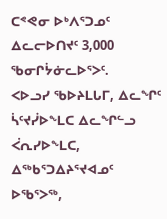ᑕᕝᕙᓂ ᐅᒃᐱᕐᑐᓄᑦ ᐃᓚᓕᐅᑎᔪᑦ 3,000 ᖃᓂᒋᔮᓃᓚᐅᕐᐳᑦ.
ᐸᐅᓗᓯ ᖃᐅᔨᒪᒐᒥ, ᐃᓚᖏᑦ ᓵᑦᔪᓰᐅᖕᒪᑕ ᐃᓚᖏᓪᓗ ᐹᕆᓯᐅᖕᒪᑕ, ᐃᖅᑲᕐᑐᐃᔨᕐᔪᐊᓄᑦ ᐅᖃᕐᐳᖅ,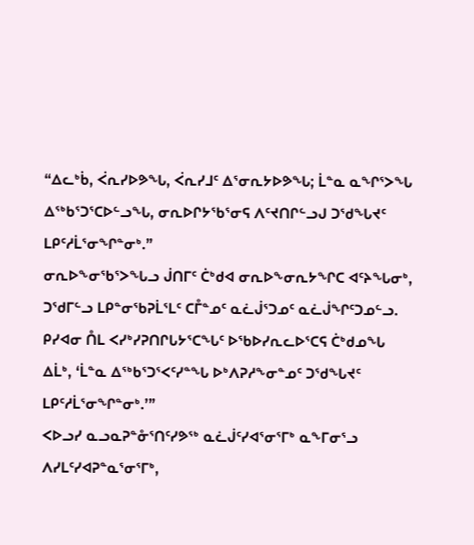“ᐃᓚᒃᑳ, ᐹᕆᓯᐅᕗᖓ, ᐹᕆᓯᒧᑦ ᐃᕐᓂᕆᔭᐅᕗᖓ; ᒫᓐᓇ ᓇᖏᕐᐳᖓ ᐃᖅᑲᕐᑐᕐᑕᐅᓪᓗᖓ, ᓂᕆᐅᒋᔭᖃᕐᓂᕋ ᐱᑦᔪᑎᒋᓪᓗᒍ ᑐᖁᖓᔪᑦ ᒪᑭᑦᓱᒫᕐᓂᖏᓐᓂᒃ.”
ᓂᕆᐅᖕᓂᖃᕐᐳᖓᓗ ᒎᑎᒥᑦ ᑖᒃᑯᐊ ᓂᕆᐅᖕᓂᕆᔭᖏᑕ ᐊᑦᔨᖓᓂᒃ, ᑐᖁᒥᓪᓗ ᒪᑭᓐᓂᖃᕈᒫᕐᒪᑦ ᑕᒤᓐᓄᑦ ᓇᓛᒎᕐᑐᓄᑦ ᓇᓛᒎᖏᑦᑐᓄᓪᓗ.
ᑭᓯᐊᓂ ᑍᒪ ᐸᓯᒃᓯᕈᑎᒋᒐᔭᕐᑕᖓᑦ ᐅᖃᐅᓯᕆᓚᐅᕐᑕᕋ ᑖᒃᑯᓄᖓ ᐃᒫᒃ, ‘ᒫᓐᓇ ᐃᖅᑲᕐᑐᕐᐸᑦᓯᓐᖓ ᐅᒃᐱᕈᓱᖕᓂᓐᓄᑦ ᑐᖁᖓᔪᑦ ᒪᑭᑦᓱᒫᕐᓂᖏᓐᓂᒃ.’”
ᐸᐅᓗᓯ ᓇᓗᓇᕈᓐᓁᕐᑎᑦᓯᕗᖅ ᓇᓛᒎᑦᓯᐊᕐᓂᕐᒥᒃ ᓇᖕᒥᓂᕐᓗ ᐱᓯᒪᑦᓯᐊᕈᓐᓇᕐᓂᕐᒥᒃ,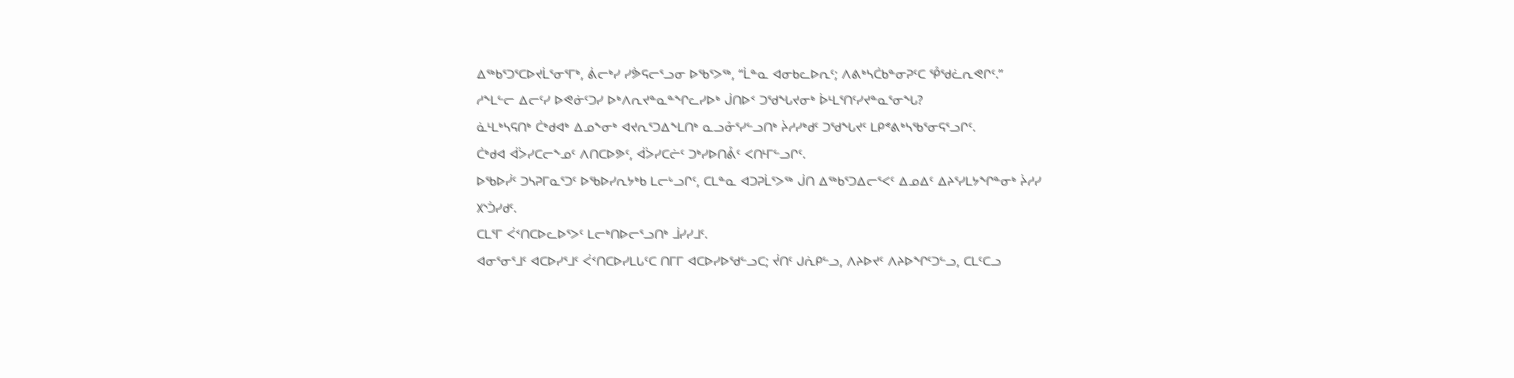ᐃᖅᑲᕐᑐᕐᑕᐅᔪᒫᕐᓂᕐᒥᒃ, ᕖᓕᒃᓯ ᓯᕘᕋᓕᕐᓗᓂ ᐅᖃᕐᐳᖅ, “ᒫᓐᓇ ᐊᓂᑲᓚᐅᕆᑦ; ᐱᕕᒃᓴᑖᑲᓐᓂᕈᑦᑕ ᕾᖁᓛᕆᕙᒋᑦ.”
ᓱᖕᒪᓪᓕ ᐃᓕᑦᓯ ᐅᕙᓃᑦᑐᓯ ᐅᒃᐱᕆᔪᓐᓇᓐᖏᓚᓯᐅᒃ ᒎᑎᐅᑉ ᑐᖁᖓᔪᓂᒃ ᐆᒻᒪᕐᑎᑦᓯᔪᓐᓇᕐᓂᖓ?
ᓈᒻᒪᒃᓴᕋᑎᒃ ᑖᒃᑯᐊᒃ ᐃᓄᖕᓂᒃ ᐊᔪᕆᕐᑐᐃᖕᒪᑎᒃ ᓇᓗᓁᕐᓯᓪᓗᑎᒃ ᔩᓱᓯᒃᑯᑦ ᑐᖁᖓᔪᑦ ᒪᑭᕝᕕᒃᓴᖃᕐᓂᕋᕐᓗᒋᑦ.
ᑖᒃᑯᐊ ᐋᐴᓯᑕᓕᖕᓄᑦ ᐱᑎᑕᐅᕗᑦ, ᐋᐴᓯᑕᓖᑦ ᑐᒃᓯᐅᑎᕔᑦ ᐸᑎᒻᒥᓪᓗᒋᑦ.
ᐅᖃᐅᓰᑦ ᑐᓴᕈᒥᓇᕐᑐᑦ ᐅᖃᐅᓯᕆᔭᒃᑲ ᒪᓕᒡᓗᒋᑦ, ᑕᒪᓐᓇ ᐊᑐᕈᒫᕐᐳᖅ ᒎᑎ ᐃᖅᑲᕐᑐᐃᓕᕐᐸᑦ ᐃᓄᐃᑦ ᐃᔨᕐᓯᒪᔭᖏᓐᓂᒃ ᔩᓱᓯ ᙭ᔅᑑᓯᑯᑦ.
ᑕᒪᕐᒥ ᐹᑉᑎᑕᐅᓚᐅᕐᐳᑦ ᒪᓕᒃᑎᐅᓕᕐᓗᑎᒃ ᒨᓯᓯᒧᑦ.
ᐊᓂᕐᓂᕐᒧᑦ ᐊᑕᐅᓯᕐᒧᑦ ᐹᑉᑎᑕᐅᓯᒪᒐᑦᑕ ᑎᒥᒥ ᐊᑕᐅᓯᐅᖁᓪᓗᑕ; ᔫᑎᑦ ᒍᕇᑭᓪᓗ, ᐱᔨᐅᔪᑦ ᐱᔨᐅᖏᑦᑐᓪᓗ, ᑕᒪᑦᑕᓗ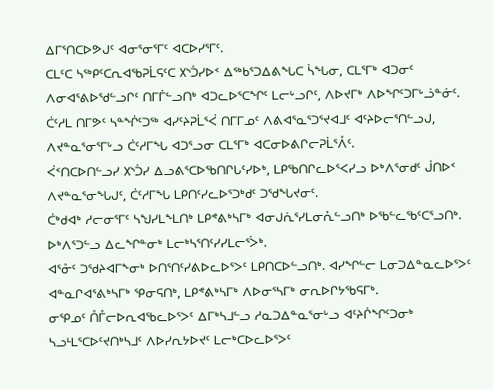ᐃᒥᕐᑎᑕᐅᕗᒍᑦ ᐊᓂᕐᓂᕐᒥᑦ ᐊᑕᐅᓯᕐᒥᑦ.
ᑕᒪᑦᑕ ᓴᖅᑭᑦᑕᕆᐊᖃᕈᒫᕋᑦᑕ ᙭ᔅᑑᓯᐅᑉ ᐃᖅᑲᕐᑐᐃᕕᖓᑕ ᓵᖓᓂ, ᑕᒪᕐᒥᒃ ᐊᑐᓂᑦ ᐱᓂᐊᕐᕕᐅᖁᓪᓗᒋᑦ ᑎᒥᒦᓪᓗᑎᒃ ᐊᑐᓚᐅᕐᑕᖏᑦ ᒪᓕᒡᓗᒋᑦ, ᐱᐅᔪᒥᒃ ᐱᐅᖏᑦᑐᒥᒡᓘᓐᓃᑦ.
ᑖᑦᓱᒪ ᑎᒥᕗᑦ ᓴᓐᖐᑦᑐᖅ ᐊᓯᑦᔨᕈᒫᕐᐹ ᑎᒥᒥᓄᑦ ᐱᕕᐊᕐᓇᕐᑐᕐᔪᐊᒧᑦ ᐊᑦᔨᐅᓕᕐᑎᓪᓗᒍ, ᐱᔪᓐᓇᕐᓂᕐᒥᒡᓗ ᑖᑦᓱᒥᖓ ᐊᑐᕐᓗᓂ ᑕᒪᕐᒥᒃ ᐊᑕᓂᐅᕕᒋᓕᕈᒫᕐᐰᑦ.
ᐹᑉᑎᑕᐅᑎᓪᓗᓯ ᙭ᔅᑑᓯ ᐃᓗᕕᕐᑕᐅᖃᑎᒋᒐᑦᓯᐅᒃ, ᒪᑭᖃᑎᒋᓚᐅᕐᐸᓯᓗ ᐅᒃᐱᕐᓂᑯᑦ ᒎᑎᐅᑉ ᐱᔪᓐᓇᕐᓂᖓᒍᑦ, ᑖᑦᓱᒥᖓ ᒪᑭᑎᑦᓯᓚᐅᕐᑐᒃᑯᑦ ᑐᖁᖓᔪᓂᑦ.
ᑖᒃᑯᐊᒃ ᓱᓕᓂᕐᒥᑦ ᓴᖑᓯᒪᖕᒪᑎᒃ ᒪᑭᕝᕕᒃᓴᒥᒃ ᐊᓂᒍᕇᕐᓯᒪᓂᕅᓪᓗᑎᒃ ᐅᖃᓪᓚᖃᑦᑕᕐᓗᑎᒃ. ᐅᒃᐱᕐᑐᓪᓗ ᐃᓚᖏᓐᓂᒃ ᒪᓕᒃᓴᕐᑎᑦᓯᓯᒪᓕᕐᐴᒃ.
ᐊᕐᓁᑦ ᑐᖁᔨᐊᒥᖕᓂᒃ ᐅᑎᕐᑎᑦᓯᕕᐅᓚᐅᕐᐳᑦ ᒪᑭᑎᑕᐅᓪᓗᑎᒃ. ᐊᓯᖏᓪᓕ ᒪᓂᑐᐃᓐᓇᓚᐅᕐᐳᑦ ᐊᓐᓇᒋᐊᕐᕕᒃᓴᒥᒃ ᕿᓂᕋᑎᒃ, ᒪᑭᕝᕕᒃᓴᒥᒃ ᐱᐅᓂᕐᓴᒥᒃ ᓂᕆᐅᒋᔭᖃᕋᒥᒃ.
ᓂᕿᓄᑦ ᑍᒤᓕᐅᕆᐊᖃᓚᐅᕐᐳᑦ ᐃᒥᒃᓴᒧᓪᓗ ᓱᓇᑐᐃᓐᓇᕐᓂᒡᓗ ᐊᑦᔨᒌᖏᑦᑐᓂᒃ ᓴᓗᒻᒪᕐᑕᐅᑦᔪᑎᒃᓴᒧᑦ ᐱᐅᓯᕆᔭᐅᔪᑦ ᒪᓕᒃᑕᐅᓚᐅᕐᐳᑦ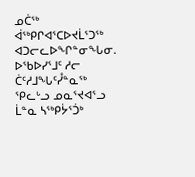ᓄᑖᖅ ᐋᖅᑭᒋᐊᕐᑕᐅᔪᒫᕐᑐᖅ ᐊᑐᓕᓚᐅᖏᓐᓂᖓᓂ.
ᐅᖃᐅᓯᕐᒧᑦ ᓱᓕ ᑖᑦᓱᒧᖓᑦᓮᓐᓇᖅ ᕿᓚᒡᓗ ᓄᓇᕐᔪᐊᕐᓗ ᒫᓐᓇ ᓴᖅᑭᔮᕐᑑᒃ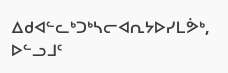ᐃᑯᐊᓪᓚᒃᑐᒃᓴᓕᐊᕆᔭᐅᓯᒪᕘᒃ, ᐅᓪᓗᒧᑦ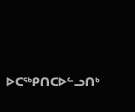ᐅᑕᖅᑭᑎᑕᐅᓪᓗᑎᒃ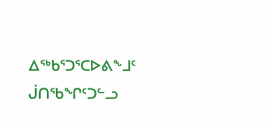ᐃᖅᑲᕐᑐᕐᑕᐅᕕᖕᒧᑦ ᒎᑎᖃᖏᑦᑐᓪᓗ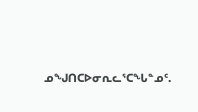ᓄᖑᑎᑕᐅᓂᕆᓚᕐᑕᖓᓐᓄᑦ.